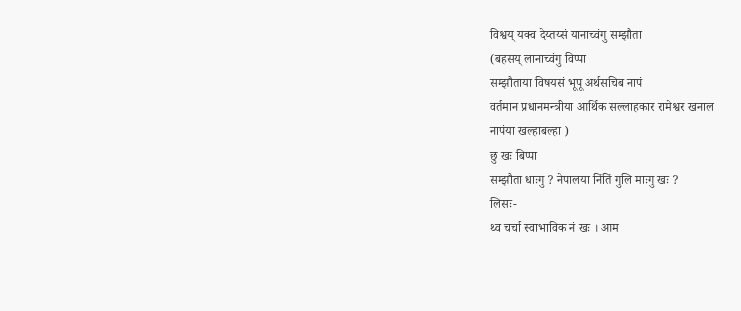विश्वय् यक्व देय्तय्सं यानाच्वंगु सम्झौता
(बहसय् लानाच्वंगु विप्पा
सम्झौताया विषयसं भूपू अर्थसचिब नापं
वर्तमान प्रधानमन्त्रीया आर्थिक सल्लाहकार रामेश्वर खनाल
नापंया खल्हाबल्हा )
छु खः बिप्पा
सम्झौता धाःगु ? नेपालया निंतिं गुलि माःगु खः ?
लिसः-
थ्व चर्चा स्वाभाविक नं खः । आम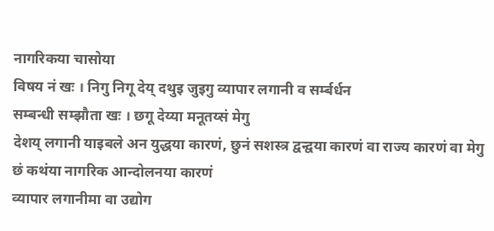नागरिकया चासोया
विषय नं खः । निगु निगू देय् दथुइ जुइगु व्यापार लगानी व सर्म्बर्धन
सम्बन्धी सम्झौता खः । छगू देय्या मनूतय्सं मेगु
देशय् लगानी याइबले अन युद्धया कारणं, छुनं सशस्त्र द्वन्द्वया कारणं वा राज्य कारणं वा मेगु छं कथंया नागरिक आन्दोलनया कारणं
व्यापार लगानीमा वा उद्योग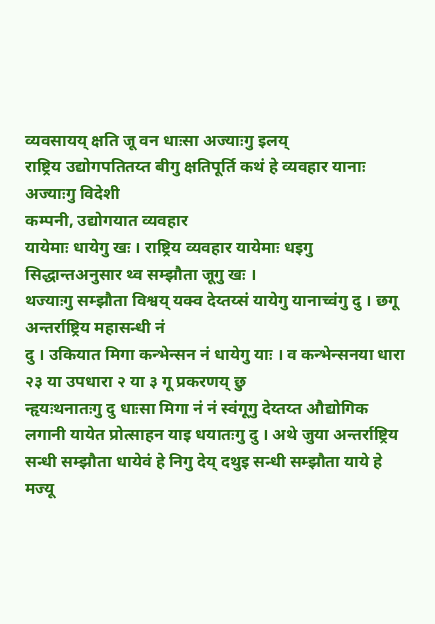व्यवसायय् क्षति जू वन धाःसा अज्याःगु इलय्
राष्ट्रिय उद्योगपतितय्त बीगु क्षतिपूर्ति कथं हे व्यवहार यानाः अज्याःगु विदेशी
कम्पनी, उद्योगयात व्यवहार
यायेमाः धायेगु खः । राष्ट्रिय व्यवहार यायेमाः धइगु सिद्धान्तअनुसार थ्व सम्झौता जूगु खः ।
थज्याःगु सम्झौता विश्वय् यक्व देय्तय्सं यायेगु यानाच्वंगु दु । छगू अन्तर्राष्ट्रिय महासन्धी नं
दु । उकियात मिगा कन्भेन्सन नं धायेगु याः । व कन्भेन्सनया धारा २३ या उपधारा २ या ३ गू प्रकरणय् छु
न्हृयःथनातःगु दु धाःसा मिगा नं नं स्वंगूगु देय्तय्त औद्योगिक लगानी यायेत प्रोत्साहन याइ धयातःगु दु । अथे जुया अन्तर्राष्ट्रिय सन्धी सम्झौता धायेवं हे निगु देय् दथुइ सन्धी सम्झौता याये हे मज्यू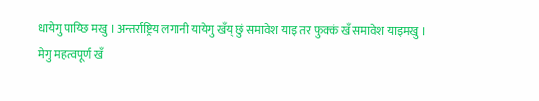धायेगु पाय्छि मखु । अन्तर्राष्ट्रिय लगानी यायेगु खँय् छुं समावेश याइ तर फुक्कं खँ समावेश याइमखु ।
मेगु महत्वपूर्ण खँ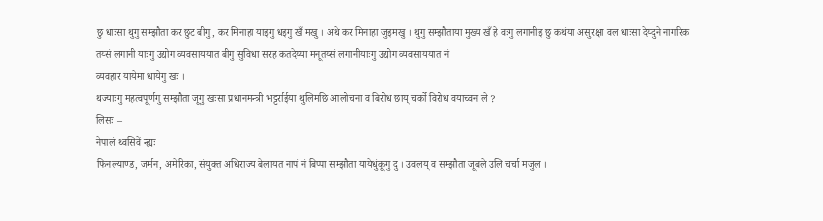छु धाःसा थुगु सम्झौता कर छुट बीगु, कर मिनाहा याइगु धइगु खँ मखु । अथे कर मिनाहा जुइमखु । थुगु सम्झौताया मुख्य खँ हे वःगु लगानीइ छु कथंया असुरक्षा वल धाःसा देय्दुने नागरिक
तय्सं लगानी याःगु उद्योग व्यवसाययात बीगु सुविधा सरह कतदेय्या मनूतय्सं लगानीयाःगु उद्योग व्यवसाययात नं
व्यवहार यायेमा धायेगु खः ।
थज्याःगु महत्वपूर्णगु सम्झौता जूगु खःसा प्रधानमन्त्री भट्टर्राईया थुलिमछि आलोचना व बिरोध छाय् चर्को विरोध वयाच्वन ले ?
लिसः –
नेपालं थ्वसिवें न्ह्यः
फिनल्याण्ड, जर्मन, अमेरिका, संयुक्त अधिराज्य बेलायत नापं नं बिप्पा सम्झौता यायेधुंकूगु दु । उवलय् व सम्झौता जूबले उलि चर्चा मजुल ।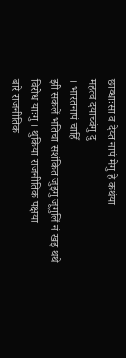छाय्धाःसा व देय्त नापं मेगु हे कथंया
महत्व दयाच्वंगु दु
। भारतनापं चाहिँ
झी सकलें भतिचा सशंकित जुइगु जूगुलिं नं खइ थथे विरोध याःगु । थुकिया राजनीतिक पक्षया
बारे राजनीतिक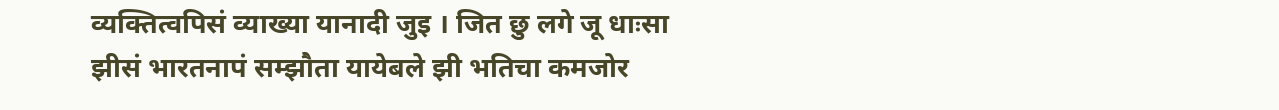व्यक्तित्वपिसं व्याख्या यानादी जुइ । जित छु लगे जू धाःसा झीसं भारतनापं सम्झौता यायेबले झी भतिचा कमजोर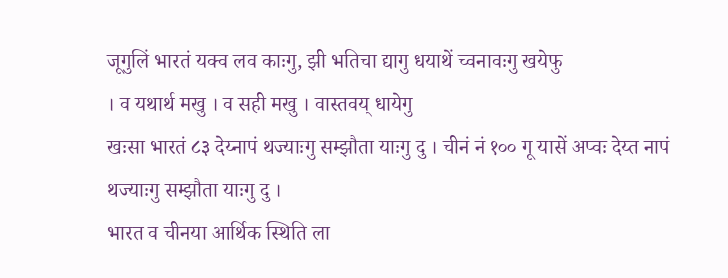जूगुलिं भारतं यक्व लव काःगु, झी भतिचा द्यागु धयाथें च्वनावःगु खयेफु
। व यथार्थ मखु । व सही मखु । वास्तवय् धायेगु
खःसा भारतं ८३ देय्नापं थज्याःगु सम्झौता याःगु दु । चीनं नं १०० गू यासें अप्वः देय्त नापं थज्याःगु सम्झौता याःगु दु ।
भारत व चीनया आर्थिक स्थिति ला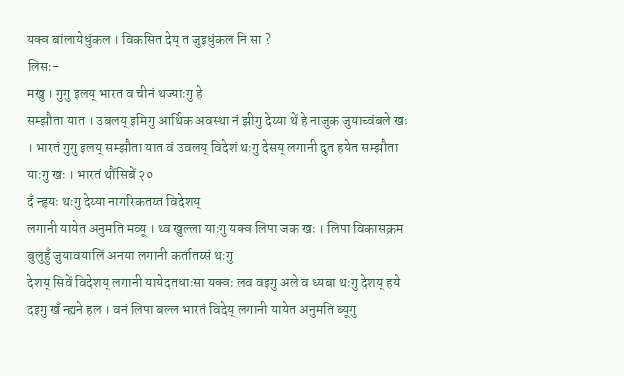यक्व बांलायेधुंकल । विकसित देय् त जुइधुंकल नि सा ?
लिसः-
मखु । गुगु इलय् भारत व चीनं थज्याःगु हे
सम्झौता यात । उबलय् इमिगु आर्थिक अवस्था नं झीगु देय्या थें हे नाजुक जुयाच्वंबले खः
। भारतं गुगु इलय् सम्झौता यात वं उवलय् विदेशं थःगु देसय् लगानी दुत हयेत सम्झौता याःगु खः । भारतं थौंसिबें २०
दँ न्हृयः थःगु देय्या नागरिकतय्त विदेशय्
लगानी यायेत अनुमति मव्यू । थ्व खुल्ला याःगु यक्व लिपा जक खः । लिपा विकासक्रम बुलुहुँ जुयावयालिं अनया लगानी कर्तातय्सं थःगु
देशय् सिवें विदेशय् लगानी यायेदतधाःसा यक्वः लव वइगु अले व ध्यबा थःगु देशय् हये दइगु खँ न्ह्यने हल । वनं लिपा बल्ल भारतं विदेय् लगानी यायेत अनुमति ब्यूगु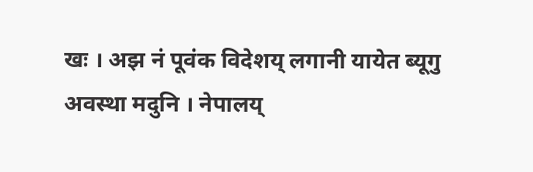खः । अझ नं पूवंक विदेशय् लगानी यायेत ब्यूगु अवस्था मदुनि । नेपालय्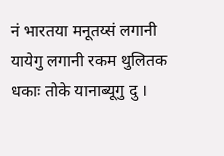नं भारतया मनूतय्सं लगानी
यायेगु लगानी रकम थुलितक धकाः तोके यानाब्यूगु दु ।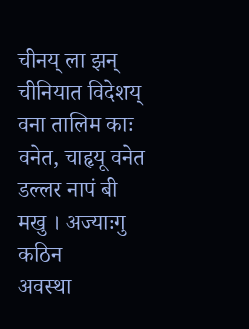चीनय् ला झन् चीनियात विदेशय् वना तालिम काः वनेत, चाहृयू वनेत डल्लर नापं बी मखु । अज्याःगु कठिन
अवस्था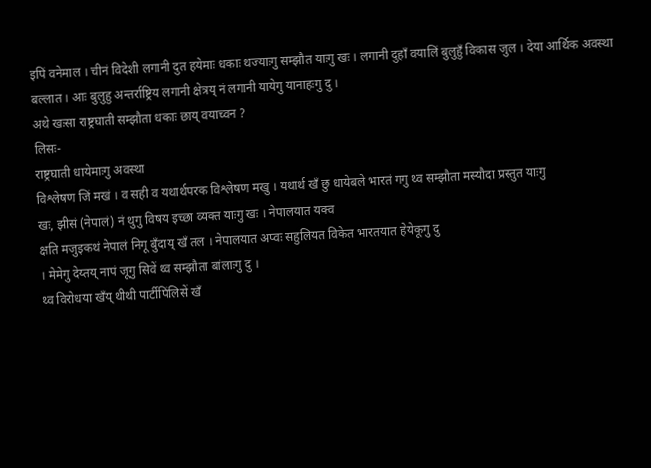इपिं वनेमाल । चीनं विदेशी लगानी दुत हयेमाः धकाः थज्याःगु सम्झौत याःगु खः । लगानी दुहाँ वयालिं बुलुहुँ विकास जुल । देया आर्थिक अवस्था बल्लात । आः बुलुहु अन्तर्राष्ट्रिय लगानी क्षेत्रय् नं लगानी यायेगु यानाहःगु दु ।
अथे खःसा राष्ट्रघाती सम्झौता धकाः छाय् वयाच्वन ?
लिसः-
राष्ट्रघाती धायेमाःगु अवस्था
विश्लेषण जिं मखं । व सही व यथार्थपरक विश्लेषण मखु । यथार्थ खँ छु धायेबले भारतं गगु थ्व सम्झौता मस्यौदा प्रस्तुत याःगु
खः, झीसं (नेपालं) नं थुगु विषय इच्छा व्यक्त याःगु खः । नेपालयात यक्व
क्षति मजुइकथं नेपालं निगू बुँदाय् खँ तल । नेपालयात अप्वः सहुलियत विकेत भारतयात हेयेकूगु दु
। मेमेगु देय्तय् नापं जूगु सिवें थ्व सम्झौता बांलाःगु दु ।
थ्व विरोधया खँय् थीथी पार्टीपिंलिसें खँ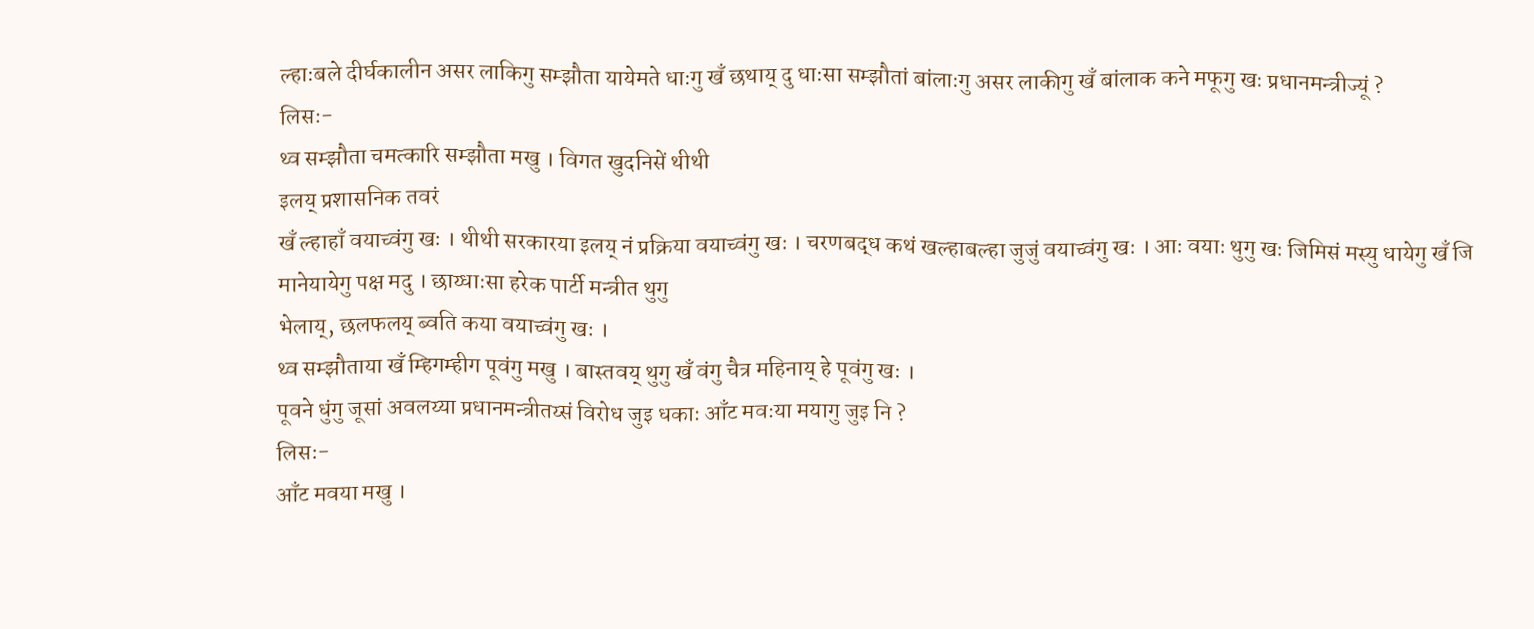ल्हाःबले दीर्घकालीन असर लाकिगु सम्झौता यायेमते धाःगु खँ छथाय् दु धाःसा सम्झौतां बांलाःगु असर लाकीगु खँ बांलाक कने मफूगु खः प्रधानमन्त्रीज्यूं ?
लिसः-
थ्व सम्झौता चमत्कारि सम्झौता मखु । विगत खुदनिसें थीथी
इलय् प्रशासनिक तवरं
खँ ल्हाहाँ वयाच्वंगु खः । थीथी सरकारया इलय् नं प्रक्रिया वयाच्वंगु खः । चरणबद्ध कथं खल्हाबल्हा जुजुं वयाच्वंगु खः । आः वयाः थुगु खः जिमिसं मस्यु धायेगु खँ जि मानेयायेगु पक्ष मदु । छाय्धाःसा हरेक पार्टी मन्त्रीत थुगु
भेलाय्, छलफलय् ब्वति कया वयाच्वंगु खः ।
थ्व सम्झौताया खँ म्हिगम्हीग पूवंगु मखु । बास्तवय् थुगु खँ वंगु चैत्र महिनाय् हे पूवंगु खः ।
पूवने धुंगु जूसां अवलय्या प्रधानमन्त्रीतय्सं विरोध जुइ धकाः आँट मवःया मयागु जुइ नि ?
लिसः-
आँट मवया मखु ।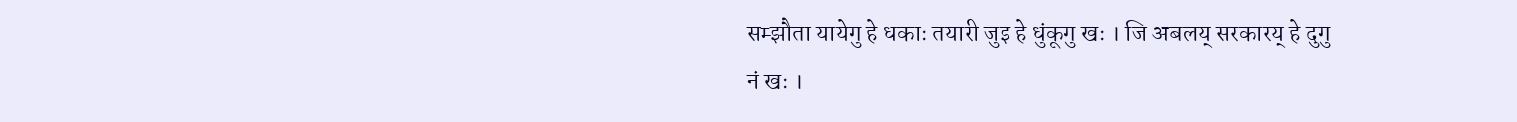सम्झौता यायेगु हे धकाः तयारी जुइ हे धुंकूगु खः । जि अबलय् सरकारय् हे दुगु
नं खः ।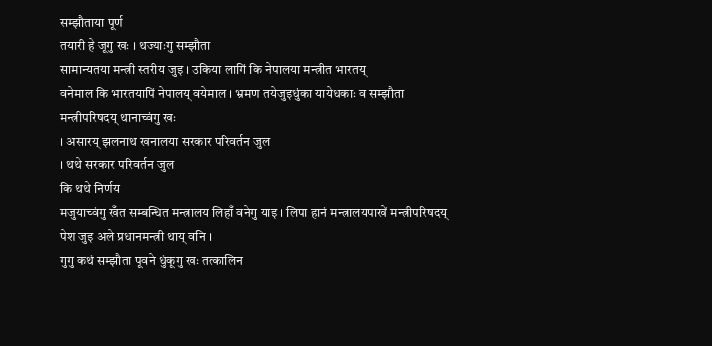सम्झौताया पूर्ण
तयारी हे जूगु खः । थज्याःगु सम्झौता
सामान्यतया मन्त्री स्तरीय जुइ । उकिया लागिं कि नेपालया मन्त्रीत भारतय्
वनेमाल कि भारतयापिं नेपालय् वयेमाल । भ्रमण तयेजुइधुंका यायेधकाः व सम्झौता मन्त्रीपरिषदय् थानाच्वंगु खः
। असारय् झलनाथ खनालया सरकार परिवर्तन जुल
। थथे सरकार परिवर्तन जुल
कि थथे निर्णय
मजुयाच्वंगु खँत सम्बन्धित मन्त्रालय लिहाँ वनेगु याइ । लिपा हानं मन्त्रालयपाखें मन्त्रीपरिषदय् पेश जुइ अले प्रधानमन्त्री थाय् वनि ।
गुगु कथं सम्झौता पूवने धुंकूगु खः तत्कालिन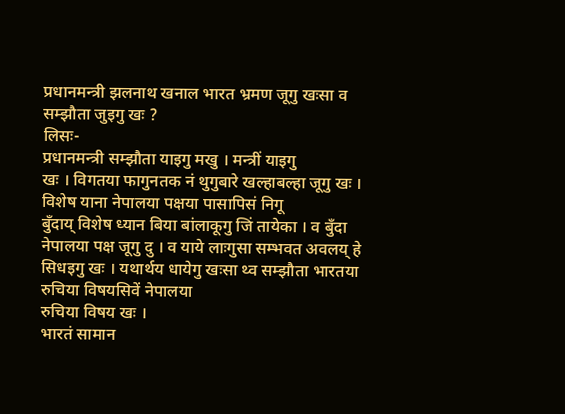प्रधानमन्त्री झलनाथ खनाल भारत भ्रमण जूगु खःसा व सम्झौता जुइगु खः ?
लिसः-
प्रधानमन्त्री सम्झौता याइगु मखु । मन्त्रीं याइगु
खः । विगतया फागुनतक नं थुगुबारे खल्हाबल्हा जूगु खः । विशेष याना नेपालया पक्षया पासापिसं निगू
बुँदाय् विशेष ध्यान बिया बांलाकूगु जिं तायेका । व बुँदा नेपालया पक्ष जूगु दु । व याये लाःगुसा सम्भवत अवलय् हे सिधइगु खः । यथार्थय धायेगु खःसा थ्व सम्झौता भारतया रुचिया विषयसिवें नेपालया
रुचिया विषय खः ।
भारतं सामान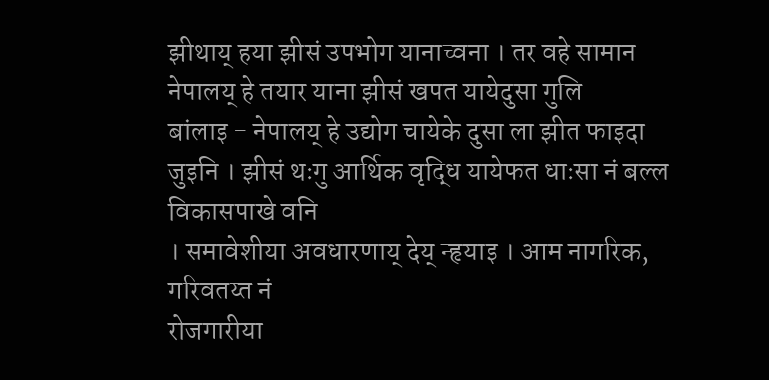झीथाय् हया झीसं उपभोग यानाच्वना । तर वहे सामान नेपालय् हे तयार याना झीसं खपत यायेदुसा गुलि
बांलाइ - नेपालय् हे उद्योग चायेके दुसा ला झीत फाइदा जुइनि । झीसं थःगु आर्थिक वृद्धि यायेफत धाःसा नं बल्ल विकासपाखे वनि
। समावेशीया अवधारणाय् देय् न्हृयाइ । आम नागरिक, गरिवतय्त नं
रोजगारीया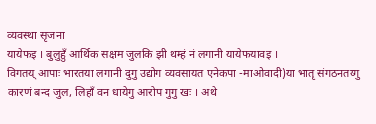व्यवस्था सृजना
यायेफइ । बुलुहुँ आर्थिक सक्षम जुलकि झी थम्हं नं लगानी यायेफयावइ ।
विगतय् आपाः भारतया लगानी दुगु उद्योग व्यवसायत एनेकपा -माओवादी)या भातृ संगठनतय्गु कारणं बन्द जुल, लिहाँ वन धायेगु आरोप गुगु खः । अथे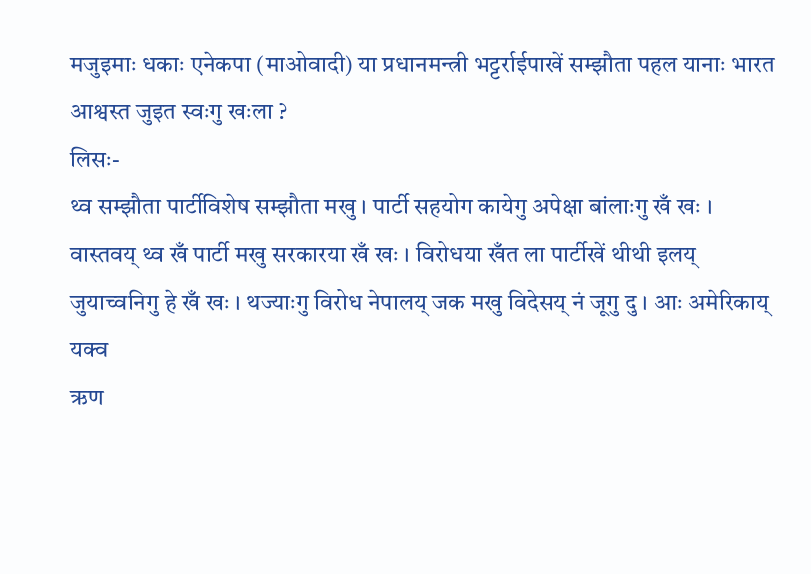मजुइमाः धकाः एनेकपा (माओवादी) या प्रधानमन्त्री भट्टर्राईपाखें सम्झौता पहल यानाः भारत आश्वस्त जुइत स्वःगु खःला ?
लिसः-
थ्व सम्झौता पार्टीविशेष सम्झौता मखु । पार्टी सहयोग कायेगु अपेक्षा बांलाःगु खँ खः । वास्तवय् थ्व खँ पार्टी मखु सरकारया खँ खः । विरोधया खँत ला पार्टीखें थीथी इलय् जुयाच्वनिगु हे खँ खः । थज्याःगु विरोध नेपालय् जक मखु विदेसय् नं जूगु दु । आः अमेरिकाय् यक्व
ऋण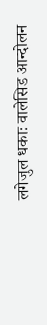लगेजुल धकाः वालेसिड आन्दोलन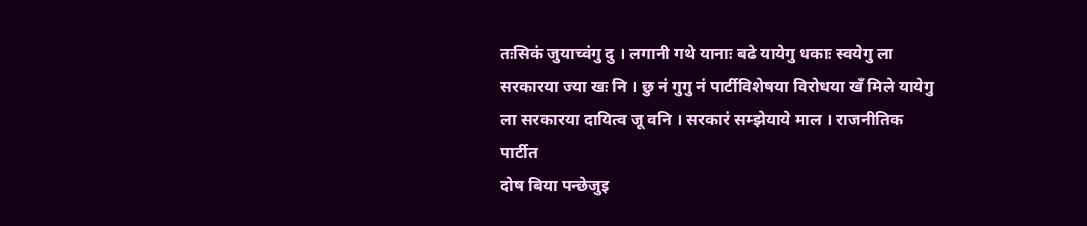तःसिकं जुयाच्वंगु दु । लगानी गथे यानाः बढे यायेगु धकाः स्वयेगु ला सरकारया ज्या खः नि । छु नं गुगु नं पार्टीविशेषया विरोधया खँ मिले यायेगु ला सरकारया दायित्व जू वनि । सरकारं सम्झेयाये माल । राजनीतिक पार्टीत
दोष बिया पन्छेजुइ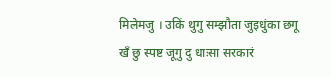मिलेमजु । उकिं थुगु सम्झौता जुइधुंका छगू खँ छु स्पष्ट जूगु दु धाःसा सरकारं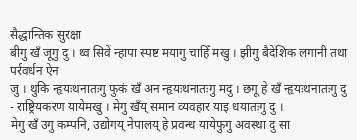सैद्धान्तिक सुरक्षा
बीगु खँ जूगु दु । थ्व सिवें न्हापा स्पष्ट मयागु चाहिँ मखु । झीगु बैदेशिक लगानी तथा पर्रवर्धन ऐन
जु । थुकि न्हृयःथनातःगु फुकं खँ अन न्हृयःथनातःगु मदु । छगू हे खँ न्हृयःथनातःगु दु - राष्ट्रियकरण यायेमखु । मेगु खँय् समान व्यवहार याइ धयातःगु दु ।
मेगु खँ उगु कम्पनि, उद्योगय् नेपालय् हे प्रवन्ध यायेफुगु अवस्था दु सा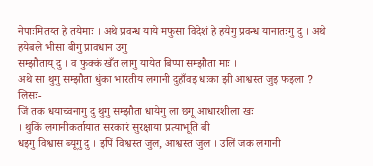नेपाःमितय्त हे तयेमाः । अथे प्रवन्ध याये मफुसा विदेशं हे हयेगु प्रवन्ध यानातःगु दु । अथे हयेबले भीसा बीगु प्रावधान उगु
सम्झौताय् दु । व फुक्कं खँत लागु यायेत बिप्पा सम्झौता माः ।
अथे सा थुगु सम्झौता धुंका भारतीय लगानी दुहाँवइ धःका झी आश्वस्त जुइ फइला ?
लिसः-
जिं तक धयाच्वनागु दु थुगु सम्झौता धायेगु ला छगू आधारशीला खः
। थुकिं लगानीकर्तायात सरकारं सुरक्षाया प्रत्याभूति बी
धइगु विश्वास ब्यूगु दु । इपिं विश्वस्त जुल, आश्वस्त जुल । उलिं जक लगानी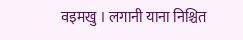वइमखु । लगानी याना निश्चित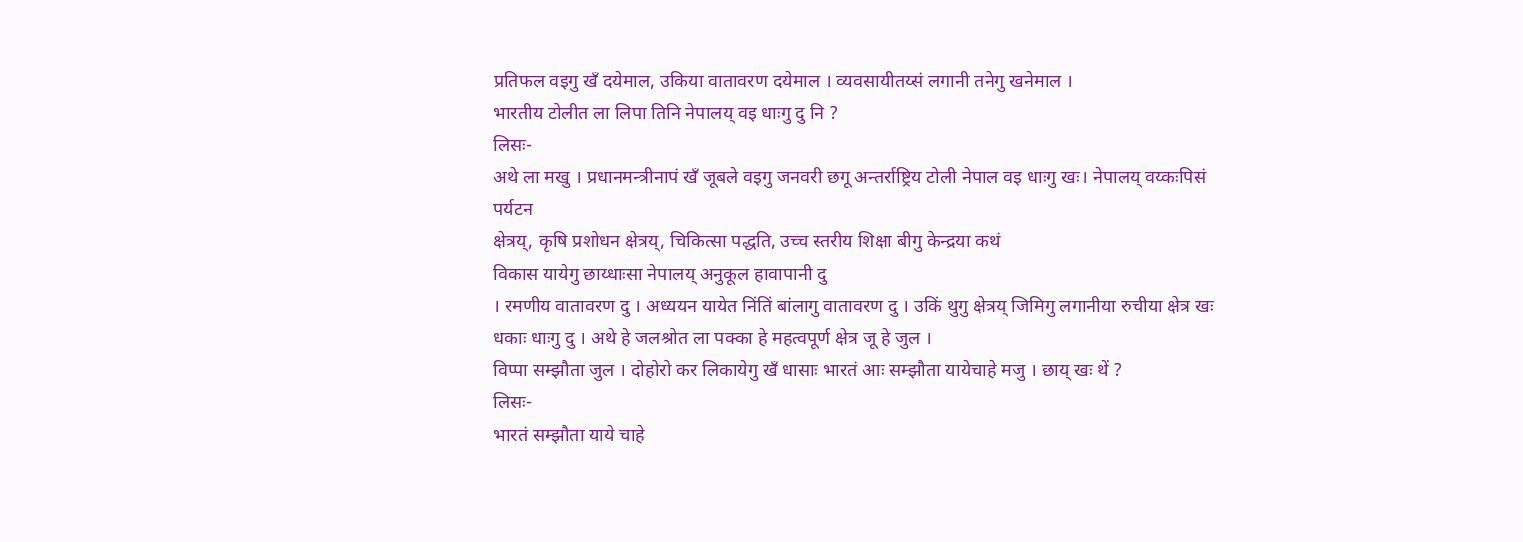प्रतिफल वइगु खँ दयेमाल, उकिया वातावरण दयेमाल । व्यवसायीतय्सं लगानी तनेगु खनेमाल ।
भारतीय टोलीत ला लिपा तिनि नेपालय् वइ धाःगु दु नि ?
लिसः-
अथे ला मखु । प्रधानमन्त्रीनापं खँ जूबले वइगु जनवरी छगू अन्तर्राष्ट्रिय टोली नेपाल वइ धाःगु खः। नेपालय् वय्कःपिसं पर्यटन
क्षेत्रय्, कृषि प्रशोधन क्षेत्रय्, चिकित्सा पद्धति, उच्च स्तरीय शिक्षा बीगु केन्द्रया कथं
विकास यायेगु छाय्धाःसा नेपालय् अनुकूल हावापानी दु
। रमणीय वातावरण दु । अध्ययन यायेत निंतिं बांलागु वातावरण दु । उकिं थुगु क्षेत्रय् जिमिगु लगानीया रुचीया क्षेत्र खः धकाः धाःगु दु । अथे हे जलश्रोत ला पक्का हे महत्वपूर्ण क्षेत्र जू हे जुल ।
विप्पा सम्झौता जुल । दोहोरो कर लिकायेगु खँ धासाः भारतं आः सम्झौता यायेचाहे मजु । छाय् खः थें ?
लिसः-
भारतं सम्झौता याये चाहे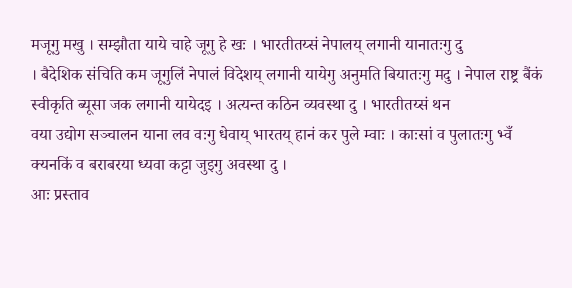मजूगु मखु । सम्झौता याये चाहे जूगु हे खः । भारतीतय्सं नेपालय् लगानी यानातःगु दु
। बैदेशिक संचिति कम जूगुलिं नेपालं विदेशय् लगानी यायेगु अनुमति बियातःगु मदु । नेपाल राष्ट्र बैंकं स्वीकृति ब्यूसा जक लगानी यायेदइ । अत्यन्त कठिन व्यवस्था दु । भारतीतय्सं थन
वया उद्योग सञ्चालन याना लव वःगु धेवाय् भारतय् हानं कर पुले म्वाः । काःसां व पुलातःगु भ्वँ
क्यनकिं व बराबरया ध्यवा कट्टा जुइगु अवस्था दु ।
आः प्रस्ताव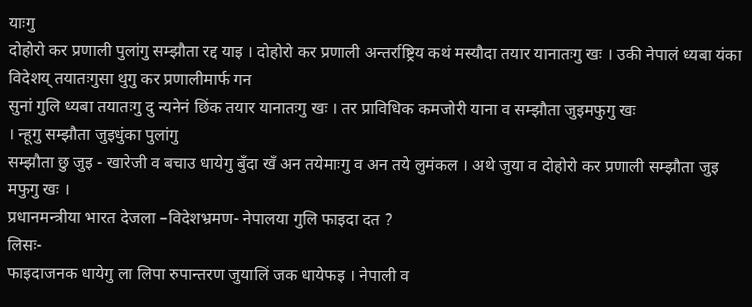याःगु
दोहोरो कर प्रणाली पुलांगु सम्झौता रद्द याइ । दोहोरो कर प्रणाली अन्तर्राष्ट्रिय कथं मस्यौदा तयार यानातःगु खः । उकी नेपालं ध्यबा यंका विदेशय् तयातःगुसा थुगु कर प्रणालीमार्फ गन
सुनां गुलि ध्यबा तयातःगु दु न्यनेनं छिंक तयार यानातःगु खः । तर प्राविधिक कमजोरी याना व सम्झौता जुइमफुगु खः
। न्हूगु सम्झौता जुइधुंका पुलांगु
सम्झौता छु जुइ - खारेजी व बचाउ धायेगु बुँदा खँ अन तयेमाःगु व अन तये लुमंकल । अथे जुया व दोहोरो कर प्रणाली सम्झौता जुइ मफुगु खः ।
प्रधानमन्त्रीया भारत देजला –विदेशभ्रमण- नेपालया गुलि फाइदा दत ?
लिसः-
फाइदाजनक धायेगु ला लिपा रुपान्तरण जुयालिं जक धायेफइ । नेपाली व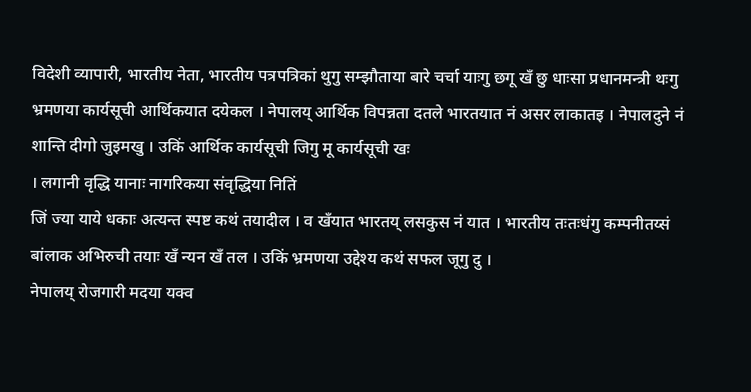विदेशी व्यापारी, भारतीय नेता, भारतीय पत्रपत्रिकां थुगु सम्झौताया बारे चर्चा याःगु छगू खँ छु धाःसा प्रधानमन्त्री थःगु भ्रमणया कार्यसूची आर्थिकयात दयेकल । नेपालय् आर्थिक विपन्नता दतले भारतयात नं असर लाकातइ । नेपालदुने नं
शान्ति दीगो जुइमखु । उकिं आर्थिक कार्यसूची जिगु मू कार्यसूची खः
। लगानी वृद्धि यानाः नागरिकया संवृद्धिया नितिं
जिं ज्या याये धकाः अत्यन्त स्पष्ट कथं तयादील । व खँयात भारतय् लसकुस नं यात । भारतीय तःतःधंगु कम्पनीतय्सं बांलाक अभिरुची तयाः खँ न्यन खँ तल । उकिं भ्रमणया उद्देश्य कथं सफल जूगु दु ।
नेपालय् रोजगारी मदया यक्व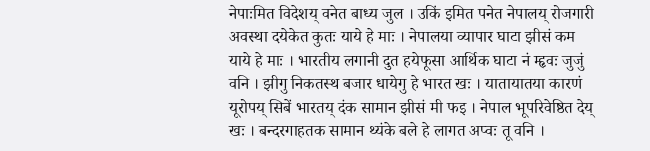नेपाःमित विदेशय् वनेत बाध्य जुल । उकिं इमित पनेत नेपालय् रोजगारी अवस्था दयेकेत कुतः याये हे माः । नेपालया व्यापार घाटा झीसं कम याये हे माः । भारतीय लगानी दुत हयेफूसा आर्थिक घाटा नं म्हृवः जुजुं वनि । झीगु निकतस्थ बजार धायेगु हे भारत खः । यातायातया कारणं यूरोपय् सिबें भारतय् दंक सामान झीसं मी फइ । नेपाल भूपरिवेष्ठित देय् खः । बन्दरगाहतक सामान थ्यंके बले हे लागत अप्वः तू वनि ।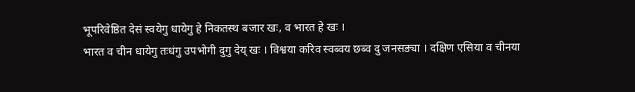भूपरिवेष्ठित देसं स्वयेगु धायेगु हे निकतस्थ बजार खः, व भारत हे खः ।
भारत व चीन धायेगु तःधंगु उपभोगी दुगु देय् खः । विश्वया करिव स्वब्वय छब्व दु जनसङ्या । दक्षिण एसिया व चीनया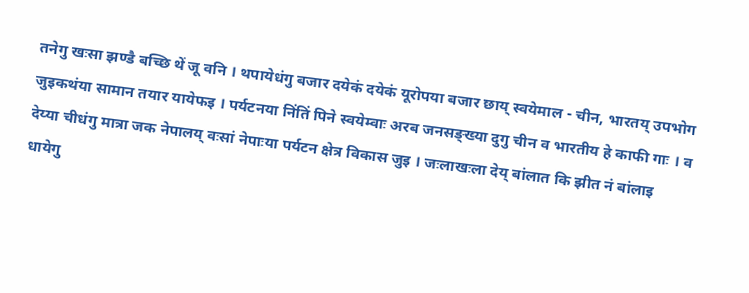तनेगु खःसा झण्डै बच्छि थें जू वनि । थपायेधंगु बजार दयेकं दयेकं यूरोपया बजार छाय् स्वयेमाल - चीन, भारतय् उपभोग जुइकथंया सामान तयार यायेफइ । पर्यटनया निंतिं पिने स्वयेम्वाः अरब जनसङ्ख्या दुगु चीन व भारतीय हे काफी गाः । व देय्या चीधंगु मात्रा जक नेपालय् वःसां नेपाःया पर्यटन क्षेत्र विकास जुइ । जःलाखःला देय् बांलात कि झीत नं बांलाइ धायेगु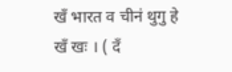खँ भारत व चीनं थुगु हे खँ खः । ( दँ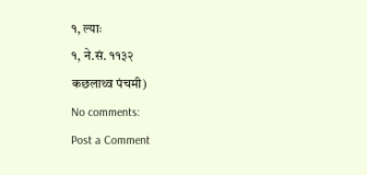१, ल्याः
१, ने.सं. ११३२
कछलाथ्व पंचमी)
No comments:
Post a Comment